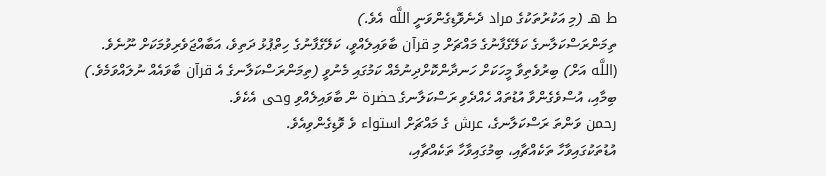ط هـ (މި އަކުރުތަކުގެ مراد ދެނެވޮޑިގެންވަނީ اللَّه އެވެ.)
ތިމަންރަސްކަލާނގެ ކަލޭގެފާނުގެ މައްޗަށް މި قرآن ބާވައިލެއްވީ، ކަލޭގެފާނުގެ ހިތްޕުޅު ދަތިވެ، އަބާއްޖަވެރިވުމަކަށް ނޫނެވެ.
(اللَّه އަށް) ބިރުވެތިވާ މީހަކަށް ހަނދާންކޮށްދިނުމެއް ކަމުގައި މެނުވީ (ތިމަންރަސްކަލާނގެ އެ قرآن ބާވައެއް ނުލައްވަމެވެ.)
ބިމާއި، އުސްވެގެންވާ އުޑުތައް ހެއްދެވި ރަސްކަލާނގެ حضرة ން ބާވައިލެއްވި وحى އެކެވެ.
رحمن ވަންތަ ރަސްކަލާނގެ، عرش ގެ މައްޗަށް استواء ވެ ވޮޑިގެންވިއެވެ.
އުޑުތަކުގައިވާހާ ތަކެއްޗާއި، ބިމުގައިވާހާ ތަކެއްޗާއި،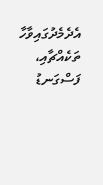އެދެމެދުގައިވާހާ ތަކެއްޗާއި، ފަސްގަނޑު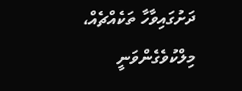ދަށުގައިވާހާ ތަކެއްޗެއް، މިލްކުވެގެންވަނީ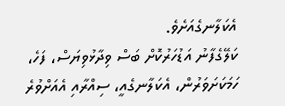އެކަލާނގެއަށެވެ.
ކަލޭގެފާނު އަޑުހަރުކޮށް ބަސް ވިދާޅުވިޔަސް، ފަހެ، ހަމަކަށަވަރުން، އެކަލާނގެއީ، ސިއްރާއި އެއަށްވުރެ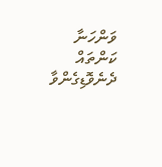ވަންހަނާ ކަންތައް ދެނެވޮޑިގެންވާ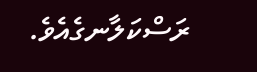ރަސްކަލާނގެއެވެ.